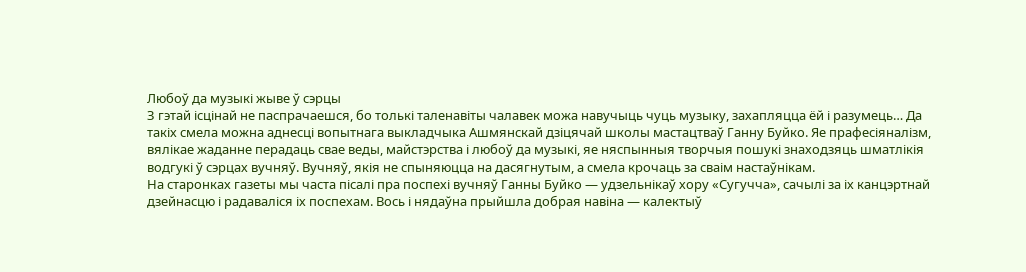Любоў да музыкі жыве ў сэрцы
З гэтай ісцінай не паспрачаешся, бо толькі таленавіты чалавек можа навучыць чуць музыку, захапляцца ёй і разумець… Да такіх смела можна аднесці вопытнага выкладчыка Ашмянскай дзіцячай школы мастацтваў Ганну Буйко. Яе прафесіяналізм, вялікае жаданне перадаць свае веды, майстэрства і любоў да музыкі, яе няспынныя творчыя пошукі знаходзяць шматлікія водгукі ў сэрцах вучняў. Вучняў, якія не спыняюцца на дасягнутым, а смела крочаць за сваім настаўнікам.
На старонках газеты мы часта пісалі пра поспехі вучняў Ганны Буйко — удзельнікаў хору «Сугучча», сачылі за іх канцэртнай дзейнасцю і радаваліся іх поспехам. Вось і нядаўна прыйшла добрая навіна — калектыў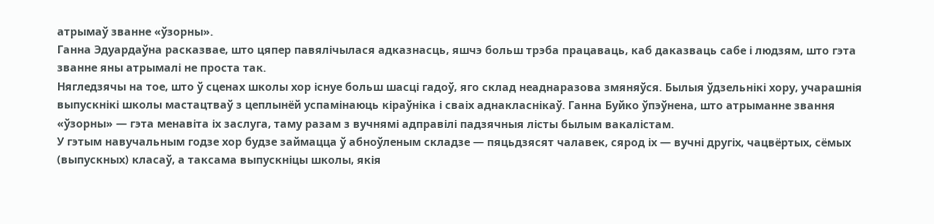атрымаў званне «ўзорны».
Ганна Эдуардаўна расказвае, што цяпер павялічылася адказнасць, яшчэ больш трэба працаваць, каб даказваць сабе і людзям, што гэта званне яны атрымалі не проста так.
Нягледзячы на тое, што ў сценах школы хор існуе больш шасці гадоў, яго склад неаднаразова змяняўся. Былыя ўдзельнікі хору, учарашнія выпускнікі школы мастацтваў з цеплынёй успамінаюць кіраўніка і сваіх аднакласнікаў. Ганна Буйко ўпэўнена, што атрыманне звання «ўзорны» — гэта менавіта іх заслуга, таму разам з вучнямі адправілі падзячныя лісты былым вакалістам.
У гэтым навучальным годзе хор будзе займацца ў абноўленым складзе — пяцьдзясят чалавек, сярод іх — вучні другіх, чацвёртых, сёмых (выпускных) класаў, а таксама выпускніцы школы, якія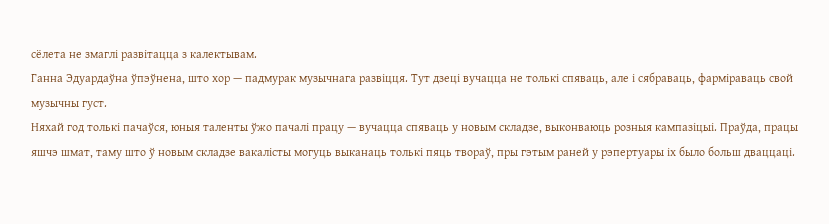сёлета не змаглі развітацца з калектывам.
Ганна Эдуардаўна ўпэўнена, што хор — падмурак музычнага развіцця. Тут дзеці вучацца не толькі спяваць, але і сябраваць, фарміраваць свой музычны густ.
Няхай год толькі пачаўся, юныя таленты ўжо пачалі працу — вучацца спяваць у новым складзе, выконваюць розныя кампазіцыі. Праўда, працы яшчэ шмат, таму што ў новым складзе вакалісты могуць выканаць толькі пяць твораў, пры гэтым раней у рэпертуары іх было больш дваццаці.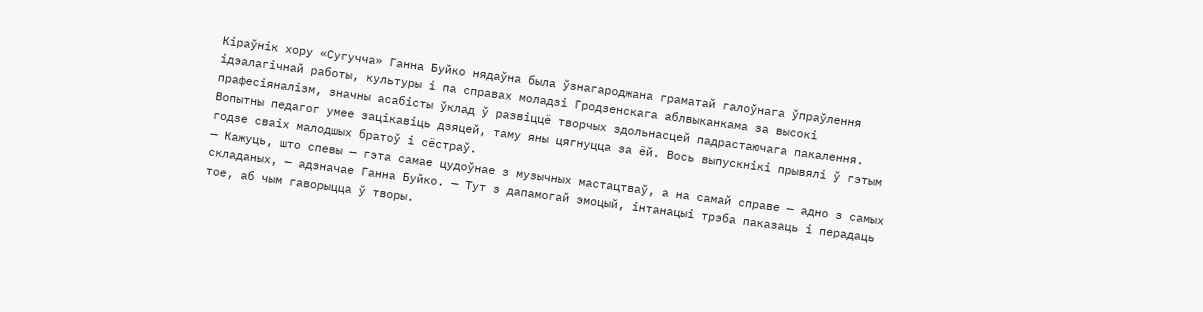Кіраўнік хору «Сугучча» Ганна Буйко нядаўна была ўзнагароджана граматай галоўнага ўпраўлення ідэалагічнай работы, культуры і па справах моладзі Гродзенскага аблвыканкама за высокі прафесіяналізм, значны асабісты ўклад ў развіццё творчых здольнасцей падрастаючага пакалення.
Вопытны педагог умее зацікавіць дзяцей, таму яны цягнуцца за ёй. Вось выпускнікі прывялі ў гэтым годзе сваіх малодшых братоў і сёстраў.
— Кажуць, што спевы — гэта самае цудоўнае з музычных мастацтваў, а на самай справе — адно з самых складаных, — адзначае Ганна Буйко. — Тут з дапамогай эмоцый, інтанацыі трэба паказаць і перадаць тое, аб чым гаворыцца ў творы.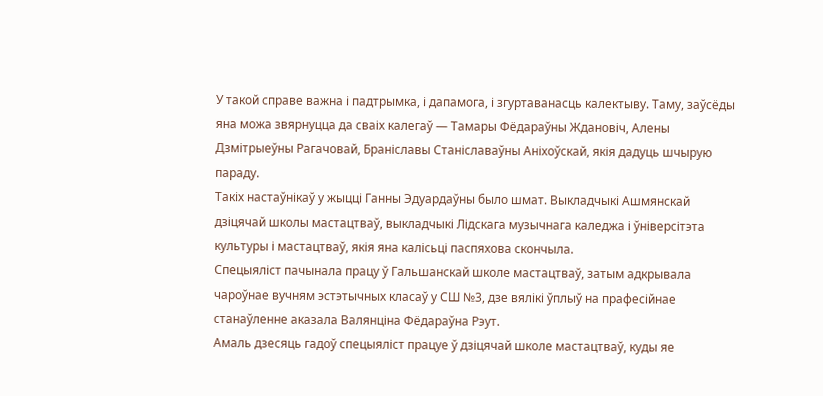У такой справе важна і падтрымка, і дапамога, і згуртаванасць калектыву. Таму, заўсёды яна можа звярнуцца да сваіх калегаў — Тамары Фёдараўны Ждановіч, Алены Дзмітрыеўны Рагачовай, Браніславы Станіславаўны Аніхоўскай, якія дадуць шчырую параду.
Такіх настаўнікаў у жыцці Ганны Эдуардаўны было шмат. Выкладчыкі Ашмянскай дзіцячай школы мастацтваў, выкладчыкі Лідскага музычнага каледжа і ўніверсітэта культуры і мастацтваў, якія яна калісьці паспяхова скончыла.
Спецыяліст пачынала працу ў Гальшанскай школе мастацтваў, затым адкрывала чароўнае вучням эстэтычных класаў у СШ №3, дзе вялікі ўплыў на прафесійнае станаўленне аказала Валянціна Фёдараўна Рэут.
Амаль дзесяць гадоў спецыяліст працуе ў дзіцячай школе мастацтваў, куды яе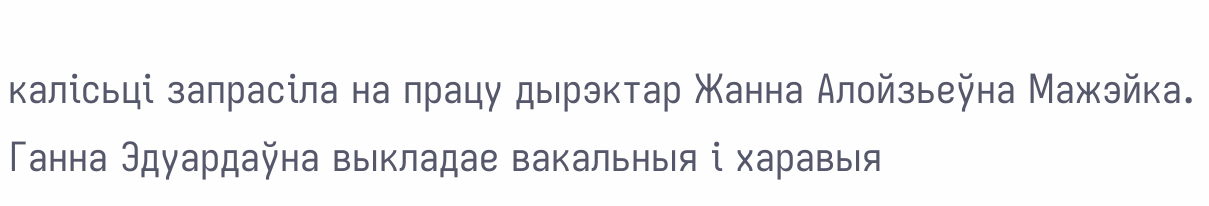калісьці запрасіла на працу дырэктар Жанна Алойзьеўна Мажэйка.
Ганна Эдуардаўна выкладае вакальныя і харавыя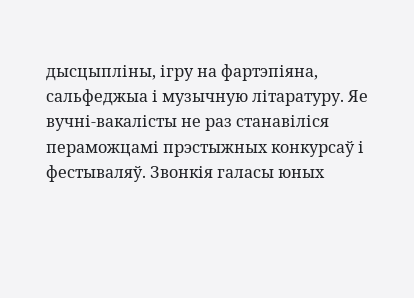дысцыпліны, ігру на фартэпіяна, сальфеджыа і музычную літаратуру. Яе вучні-вакалісты не раз станавіліся пераможцамі прэстыжных конкурсаў і фестываляў. Звонкія галасы юных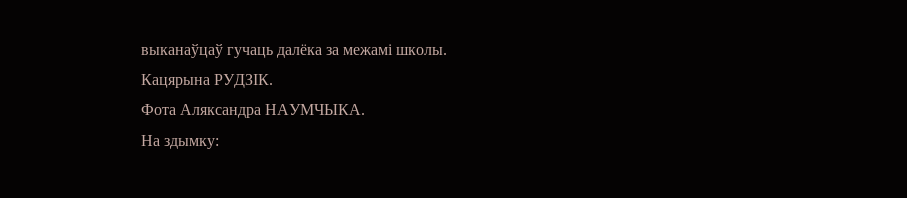выканаўцаў гучаць далёка за межамі школы.
Кацярына РУДЗІК.
Фота Аляксандра НАУМЧЫКА.
На здымку: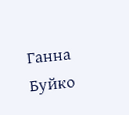Ганна Буйко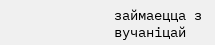займаецца з вучаніцай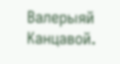Валерыяй Канцавой.